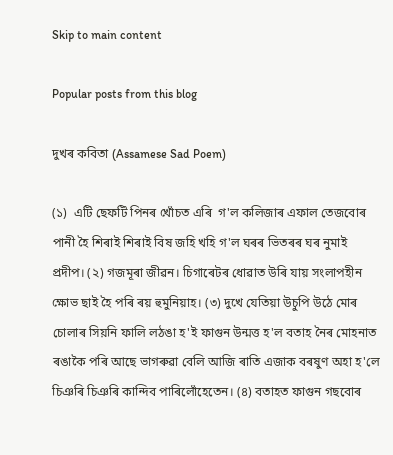Skip to main content

Popular posts from this blog

দুখৰ কবিতা (Assamese Sad Poem)

(১)  এটি ছেফটি পিনৰ খোঁচত এৰি  গ'ল কলিজাৰ এফাল তেজবোৰ পানী হৈ শিৰাই শিৰাই বিষ জহি খহি গ'ল ঘৰৰ ভিতৰৰ ঘৰ নুমাই প্ৰদীপ। (২) গজমূৰা জীৱন। চিগাৰেটৰ ধোৱাত উৰি যায় সংলাপহীন ক্ষোভ ছাই হৈ পৰি ৰয় হুমুনিয়াহ। (৩) দুখে যেতিয়া উচুপি উঠে মোৰ চোলাৰ সিয়নি ফালি লঠঙা হ'ই ফাগুন উন্মত্ত হ'ল বতাহ নৈৰ মোহনাত ৰঙাকৈ পৰি আছে ভাগৰুৱা বেলি আজি ৰাতি এজাক বৰষুণ অহা হ'লে চিঞৰি চিঞৰি কান্দিব পাৰিলোঁহেতেন। (৪) বতাহত ফাগুন গছবোৰ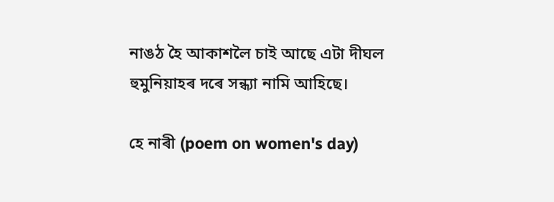নাঙঠ হৈ আকাশলৈ চাই আছে এটা দীঘল হুমুনিয়াহৰ দৰে সন্ধ্যা নামি আহিছে।

হে নাৰী (poem on women's day)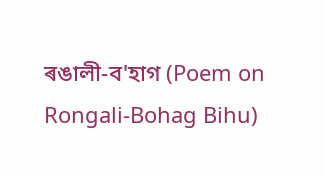ৰঙালী-ব'হাগ (Poem on Rongali-Bohag Bihu)